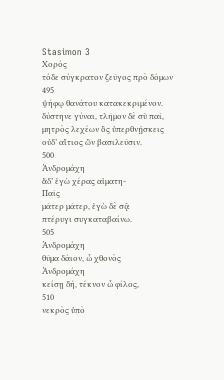Stasimon 3
Χορός
τόδε σύγκρατον ζεῦγος πρὸ δόμων
495
ψήφῳ θανάτου κατακεκριμένον.
δύστηνε γύναι, τλῆμον δὲ σὺ παῖ,
μητρὸς λεχέων ὃς ὑπερθνῄσκεις
οὐδ’ αἴτιος ὢν βασιλεῦσιν.
500
Ἀνδρομάχη
ἅδ’ ἐγὼ χέρας αἱματη-
Παῖς
μᾶτερ μᾶτερ, ἐγὼ δὲ σᾷ
πτέρυγι συγκαταβαίνω.
505
Ἀνδρομάχη
θῦμα δάιον, ὦ χθονὸς
Ἀνδρομάχη
κείσῃ δή, τέκνον ὦ φίλος,
510
νεκρὸς ὑπὸ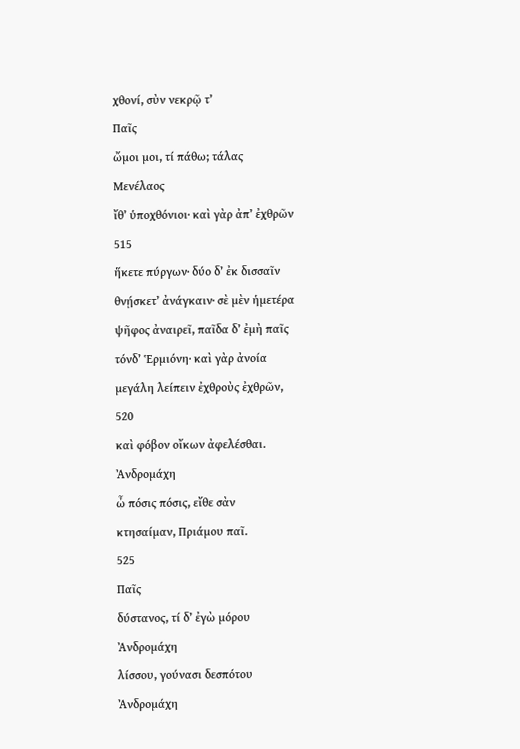χθονί, σὺν νεκρῷ τ’
Παῖς
ὤμοι μοι, τί πάθω; τάλας
Μενέλαος
ἴθ’ ὑποχθόνιοι· καὶ γὰρ ἀπ’ ἐχθρῶν
515
ἥκετε πύργων· δύο δ’ ἐκ δισσαῖν
θνῄσκετ’ ἀνάγκαιν· σὲ μὲν ἡμετέρα
ψῆφος ἀναιρεῖ, παῖδα δ’ ἐμὴ παῖς
τόνδ’ Ἑρμιόνη· καὶ γὰρ ἀνοία
μεγάλη λείπειν ἐχθροὺς ἐχθρῶν,
520
καὶ φόβον οἴκων ἀφελέσθαι.
Ἀνδρομάχη
ὦ πόσις πόσις, εἴθε σὰν
κτησαίμαν, Πριάμου παῖ.
525
Παῖς
δύστανος, τί δ’ ἐγὼ μόρου
Ἀνδρομάχη
λίσσου, γούνασι δεσπότου
Ἀνδρομάχη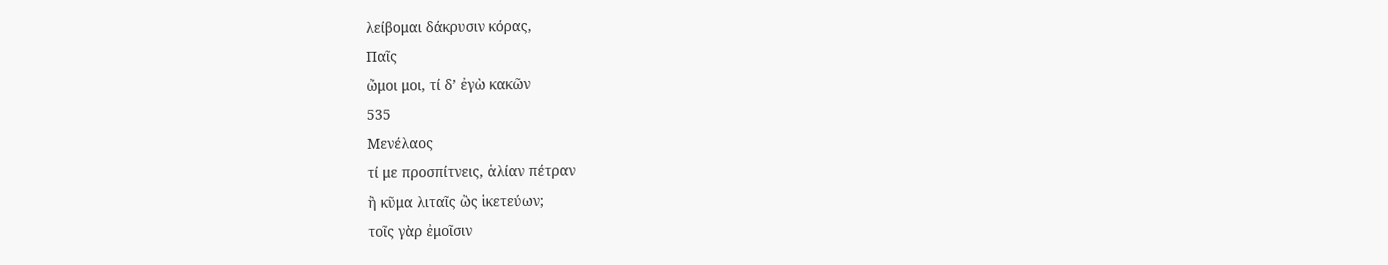λείβομαι δάκρυσιν κόρας,
Παῖς
ὤμοι μοι, τί δ’ ἐγὼ κακῶν
535
Μενέλαος
τί με προσπίτνεις, ἁλίαν πέτραν
ἢ κῦμα λιταῖς ὣς ἱκετεύων;
τοῖς γὰρ ἐμοῖσιν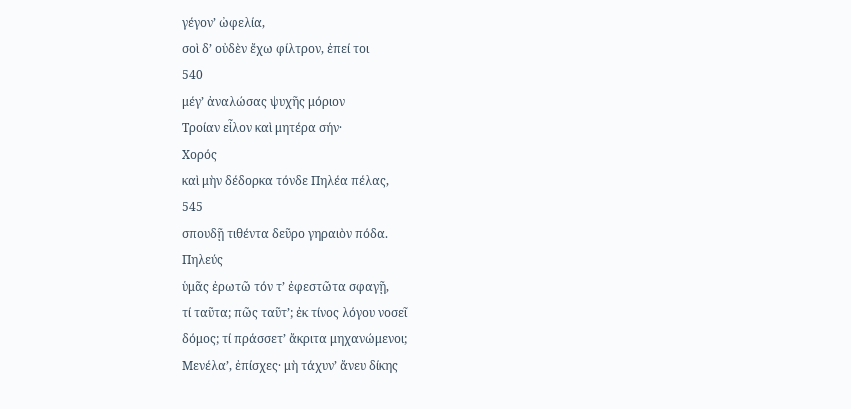γέγον’ ὠφελία,
σοὶ δ’ οὐδὲν ἔχω φίλτρον, ἐπεί τοι
540
μέγ’ ἀναλώσας ψυχῆς μόριον
Τροίαν εἷλον καὶ μητέρα σήν·
Χορός
καὶ μὴν δέδορκα τόνδε Πηλέα πέλας,
545
σπουδῇ τιθέντα δεῦρο γηραιὸν πόδα.
Πηλεύς
ὑμᾶς ἐρωτῶ τόν τ’ ἐφεστῶτα σφαγῇ,
τί ταῦτα; πῶς ταῦτ’; ἐκ τίνος λόγου νοσεῖ
δόμος; τί πράσσετ’ ἄκριτα μηχανώμενοι;
Μενέλα’, ἐπίσχες· μὴ τάχυν’ ἄνευ δίκης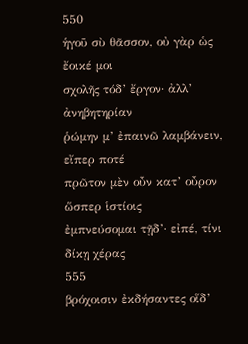550
ἡγοῦ σὺ θᾶσσον, οὐ γὰρ ὡς ἔοικέ μοι
σχολῆς τόδ’ ἔργον· ἀλλ’ ἀνηβητηρίαν
ῥώμην μ’ ἐπαινῶ λαμβάνειν, εἴπερ ποτέ
πρῶτον μὲν οὖν κατ’ οὖρον ὥσπερ ἱστίοις
ἐμπνεύσομαι τῇδ’· εἰπέ, τίνι δίκῃ χέρας
555
βρόχοισιν ἐκδήσαντες οἵδ’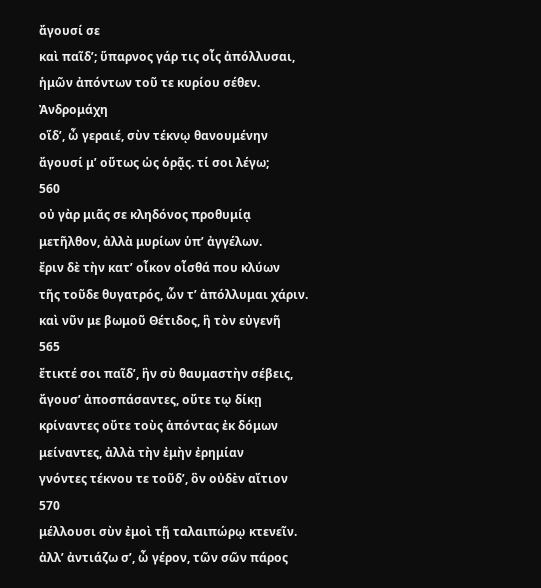ἄγουσί σε
καὶ παῖδ’; ὕπαρνος γάρ τις οἶς ἀπόλλυσαι,
ἡμῶν ἀπόντων τοῦ τε κυρίου σέθεν.
Ἀνδρομάχη
οἵδ’, ὦ γεραιέ, σὺν τέκνῳ θανουμένην
ἄγουσί μ’ οὕτως ὡς ὁρᾷς. τί σοι λέγω;
560
οὐ γὰρ μιᾶς σε κληδόνος προθυμίᾳ
μετῆλθον, ἀλλὰ μυρίων ὑπ’ ἀγγέλων.
ἔριν δὲ τὴν κατ’ οἶκον οἶσθά που κλύων
τῆς τοῦδε θυγατρός, ὧν τ’ ἀπόλλυμαι χάριν.
καὶ νῦν με βωμοῦ Θέτιδος, ἣ τὸν εὐγενῆ
565
ἔτικτέ σοι παῖδ’, ἣν σὺ θαυμαστὴν σέβεις,
ἄγουσ’ ἀποσπάσαντες, οὔτε τῳ δίκῃ
κρίναντες οὔτε τοὺς ἀπόντας ἐκ δόμων
μείναντες, ἀλλὰ τὴν ἐμὴν ἐρημίαν
γνόντες τέκνου τε τοῦδ’, ὃν οὐδὲν αἴτιον
570
μέλλουσι σὺν ἐμοὶ τῇ ταλαιπώρῳ κτενεῖν.
ἀλλ’ ἀντιάζω σ’, ὦ γέρον, τῶν σῶν πάρος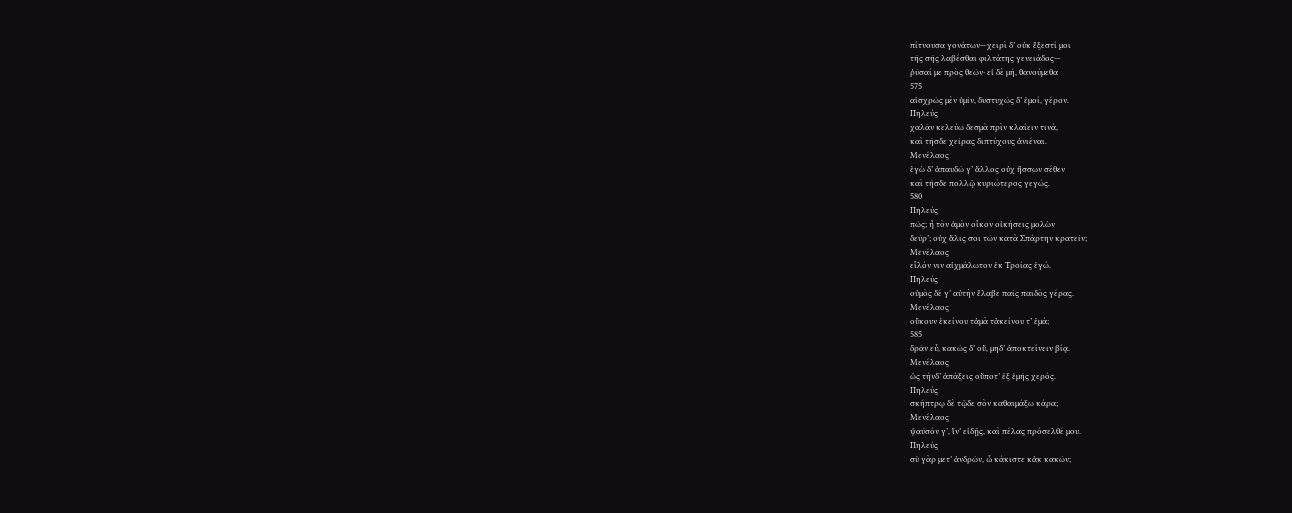πίτνουσα γονάτων—χειρὶ δ’ οὐκ ἔξεστί μοι
τῆς σῆς λαβέσθαι φιλτάτης γενειάδος—
ῥῦσαί με πρὸς θεῶν· εἰ δὲ μή, θανούμεθα
575
αἰσχρῶς μὲν ὑμῖν, δυστυχῶς δ’ ἐμοί, γέρον.
Πηλεύς
χαλᾶν κελεύω δεσμὰ πρὶν κλαίειν τινά,
καὶ τῆσδε χεῖρας διπτύχους ἀνιέναι.
Μενέλαος
ἐγὼ δ’ ἀπαυδῶ γ’ ἄλλος οὐχ ἥσσων σέθεν
καὶ τῆσδε πολλῷ κυριώτερος γεγώς.
580
Πηλεύς
πῶς; ἦ τὸν ἀμὸν οἶκον οἰκήσεις μολὼν
δεῦρ’; οὐχ ἅλις σοι τῶν κατὰ Σπάρτην κρατεῖν;
Μενέλαος
εἷλόν νιν αἰχμάλωτον ἐκ Τροίας ἐγώ.
Πηλεύς
οὑμὸς δέ γ’ αὐτὴν ἔλαβε παῖς παιδὸς γέρας.
Μενέλαος
οὔκουν ἐκείνου τἀμὰ τἀκείνου τ’ ἐμά;
585
δρᾶν εὖ, κακῶς δ’ οὔ, μηδ’ ἀποκτείνειν βίᾳ.
Μενέλαος
ὡς τήνδ’ ἀπάξεις οὔποτ’ ἐξ ἐμῆς χερός.
Πηλεύς
σκήπτρῳ δὲ τῷδε σὸν καθαιμάξω κάρα;
Μενέλαος
ψαῦσόν γ’, ἵν’ εἰδῇς, καὶ πέλας πρόσελθέ μου.
Πηλεύς
σὺ γὰρ μετ’ ἀνδρῶν, ὦ κάκιστε κἀκ κακῶν;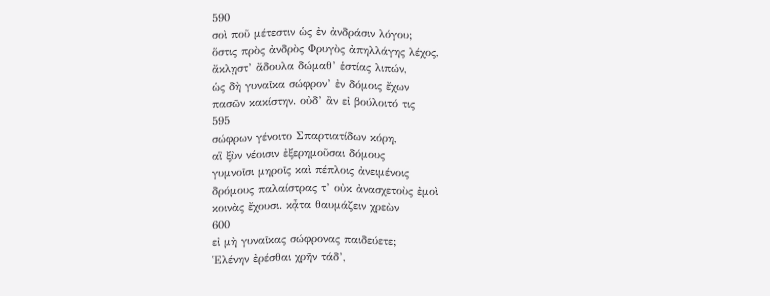590
σοὶ ποῦ μέτεστιν ὡς ἐν ἀνδράσιν λόγου;
ὅστις πρὸς ἀνδρὸς Φρυγὸς ἀπηλλάγης λέχος,
ἄκλῃστ’ ἄδουλα δώμαθ’ ἑστίας λιπών,
ὡς δὴ γυναῖκα σώφρον’ ἐν δόμοις ἔχων
πασῶν κακίστην. οὐδ’ ἂν εἰ βούλοιτό τις
595
σώφρων γένοιτο Σπαρτιατίδων κόρη,
αἳ ξὺν νέοισιν ἐξερημοῦσαι δόμους
γυμνοῖσι μηροῖς καὶ πέπλοις ἀνειμένοις
δρόμους παλαίστρας τ’ οὐκ ἀνασχετοὺς ἐμοὶ
κοινὰς ἔχουσι. κᾆτα θαυμάζειν χρεὼν
600
εἰ μὴ γυναῖκας σώφρονας παιδεύετε;
Ἑλένην ἐρέσθαι χρῆν τάδ’,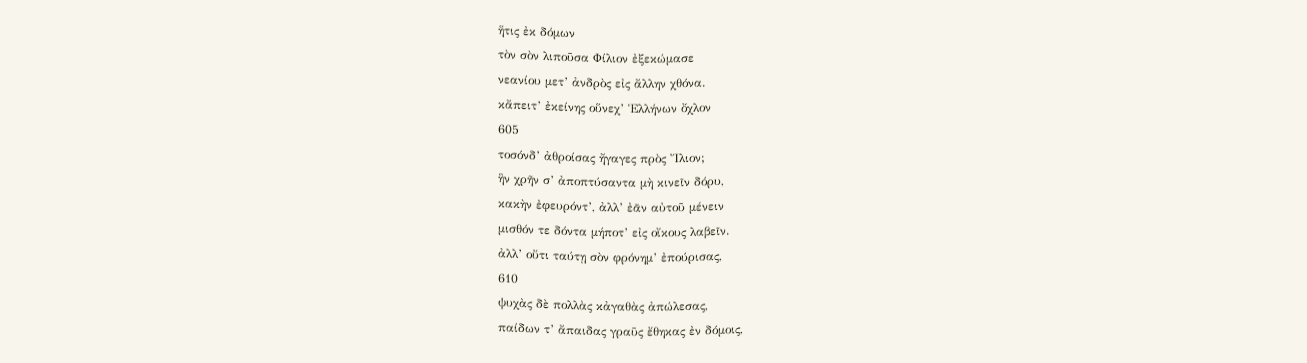ἥτις ἐκ δόμων
τὸν σὸν λιποῦσα Φίλιον ἐξεκώμασε
νεανίου μετ’ ἀνδρὸς εἰς ἄλλην χθόνα.
κἄπειτ’ ἐκείνης οὕνεχ’ Ἑλλήνων ὄχλον
605
τοσόνδ’ ἀθροίσας ἤγαγες πρὸς Ἴλιον;
ἣν χρῆν σ’ ἀποπτύσαντα μὴ κινεῖν δόρυ,
κακὴν ἐφευρόντ’, ἀλλ’ ἐᾶν αὐτοῦ μένειν
μισθόν τε δόντα μήποτ’ εἰς οἴκους λαβεῖν.
ἀλλ’ οὔτι ταύτῃ σὸν φρόνημ’ ἐπούρισας,
610
ψυχὰς δὲ πολλὰς κἀγαθὰς ἀπώλεσας,
παίδων τ’ ἄπαιδας γραῦς ἔθηκας ἐν δόμοις,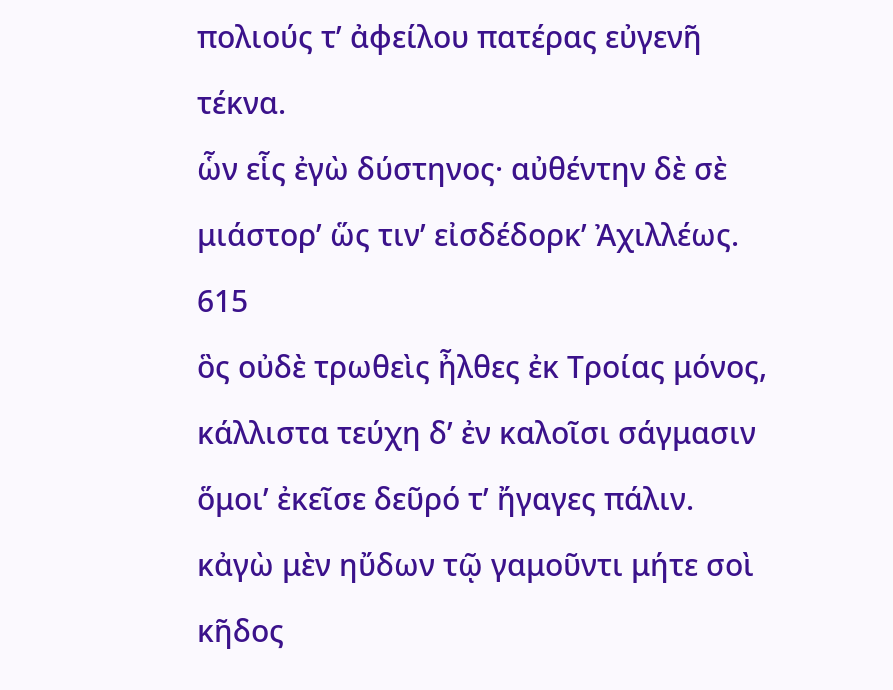πολιούς τ’ ἀφείλου πατέρας εὐγενῆ τέκνα.
ὧν εἷς ἐγὼ δύστηνος· αὐθέντην δὲ σὲ
μιάστορ’ ὥς τιν’ εἰσδέδορκ’ Ἀχιλλέως.
615
ὃς οὐδὲ τρωθεὶς ἦλθες ἐκ Τροίας μόνος,
κάλλιστα τεύχη δ’ ἐν καλοῖσι σάγμασιν
ὅμοι’ ἐκεῖσε δεῦρό τ’ ἤγαγες πάλιν.
κἀγὼ μὲν ηὔδων τῷ γαμοῦντι μήτε σοὶ
κῆδος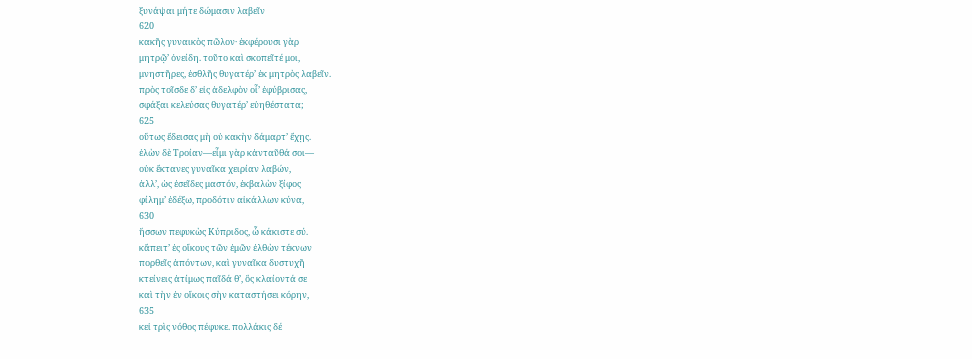ξυνάψαι μήτε δώμασιν λαβεῖν
620
κακῆς γυναικὸς πῶλον· ἐκφέρουσι γὰρ
μητρῷ’ ὀνείδη. τοῦτο καὶ σκοπεῖτέ μοι,
μνηστῆρες, ἐσθλῆς θυγατέρ’ ἐκ μητρὸς λαβεῖν.
πρὸς τοῖσδε δ’ εἰς ἀδελφὸν οἷ’ ἐφύβρισας,
σφάξαι κελεύσας θυγατέρ’ εὐηθέστατα;
625
οὕτως ἔδεισας μὴ οὐ κακὴν δάμαρτ’ ἔχῃς.
ἑλὼν δὲ Τροίαν—εἶμι γὰρ κἀνταῦθά σοι—
οὐκ ἔκτανες γυναῖκα χειρίαν λαβών,
ἀλλ’, ὡς ἐσεῖδες μαστόν, ἐκβαλὼν ξίφος
φίλημ’ ἐδέξω, προδότιν αἰκάλλων κύνα,
630
ἥσσων πεφυκὼς Κύπριδος, ὦ κάκιστε σύ.
κἄπειτ’ ἐς οἴκους τῶν ἐμῶν ἐλθὼν τέκνων
πορθεῖς ἀπόντων, καὶ γυναῖκα δυστυχῆ
κτείνεις ἀτίμως παῖδά θ’, ὃς κλαίοντά σε
καὶ τὴν ἐν οἴκοις σὴν καταστήσει κόρην,
635
κεἰ τρὶς νόθος πέφυκε. πολλάκις δέ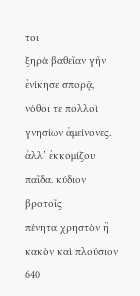τοι
ξηρὰ βαθεῖαν γῆν ἐνίκησε σπορᾷ,
νόθοι τε πολλοὶ γνησίων ἀμείνονες.
ἀλλ’ ἐκκομίζου παῖδα. κύδιον βροτοῖς
πένητα χρηστὸν ἢ κακὸν καὶ πλούσιον
640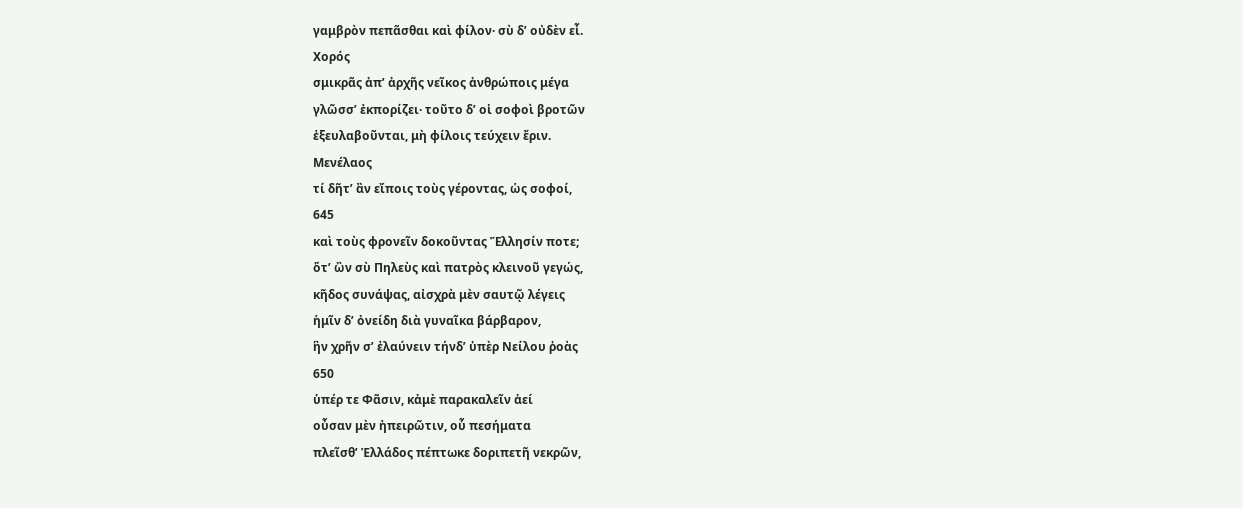γαμβρὸν πεπᾶσθαι καὶ φίλον· σὺ δ’ οὐδὲν εἶ.
Χορός
σμικρᾶς ἀπ’ ἀρχῆς νεῖκος ἀνθρώποις μέγα
γλῶσσ’ ἐκπορίζει· τοῦτο δ’ οἱ σοφοὶ βροτῶν
ἐξευλαβοῦνται, μὴ φίλοις τεύχειν ἔριν.
Μενέλαος
τί δῆτ’ ἂν εἴποις τοὺς γέροντας, ὡς σοφοί,
645
καὶ τοὺς φρονεῖν δοκοῦντας Ἕλλησίν ποτε;
ὅτ’ ὢν σὺ Πηλεὺς καὶ πατρὸς κλεινοῦ γεγώς,
κῆδος συνάψας, αἰσχρὰ μὲν σαυτῷ λέγεις
ἡμῖν δ’ ὀνείδη διὰ γυναῖκα βάρβαρον,
ἣν χρῆν σ’ ἐλαύνειν τήνδ’ ὑπὲρ Νείλου ῥοὰς
650
ὑπέρ τε Φᾶσιν, κἀμὲ παρακαλεῖν ἀεί
οὖσαν μὲν ἠπειρῶτιν, οὗ πεσήματα
πλεῖσθ’ Ἑλλάδος πέπτωκε δοριπετῆ νεκρῶν,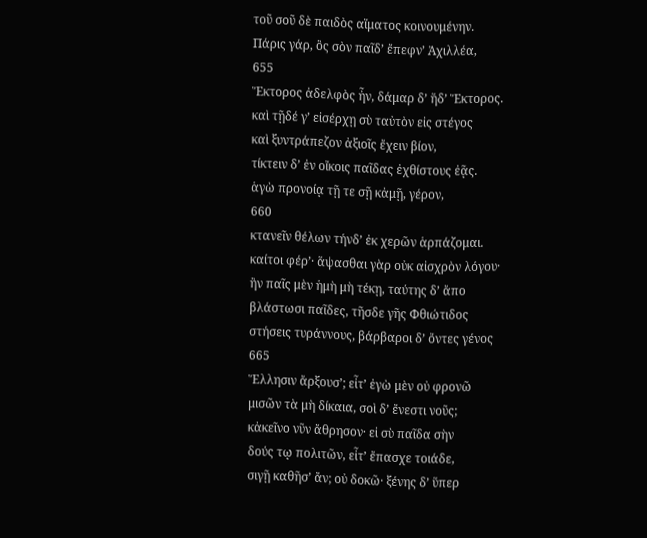τοῦ σοῦ δὲ παιδὸς αἵματος κοινουμένην.
Πάρις γάρ, ὃς σὸν παῖδ’ ἔπεφν’ Ἀχιλλέα,
655
Ἕκτορος ἀδελφὸς ἦν, δάμαρ δ’ ἥδ’ Ἕκτορος.
καὶ τῇδέ γ’ εἰσέρχῃ σὺ ταὐτὸν εἰς στέγος
καὶ ξυντράπεζον ἀξιοῖς ἔχειν βίον,
τίκτειν δ’ ἐν οἴκοις παῖδας ἐχθίστους ἐᾷς.
ἁγὼ προνοίᾳ τῇ τε σῇ κἀμῇ, γέρον,
660
κτανεῖν θέλων τήνδ’ ἐκ χερῶν ἁρπάζομαι.
καίτοι φέρ’· ἅψασθαι γὰρ οὐκ αἰσχρὸν λόγου·
ἢν παῖς μὲν ἡμὴ μὴ τέκῃ, ταύτης δ’ ἄπο
βλάστωσι παῖδες, τῆσδε γῆς Φθιώτιδος
στήσεις τυράννους, βάρβαροι δ’ ὄντες γένος
665
Ἕλλησιν ἄρξουσ’; εἶτ’ ἐγὼ μὲν οὐ φρονῶ
μισῶν τὰ μὴ δίκαια, σοὶ δ’ ἔνεστι νοῦς;
κἀκεῖνο νῦν ἄθρησον· εἰ σὺ παῖδα σὴν
δούς τῳ πολιτῶν, εἶτ’ ἔπασχε τοιάδε,
σιγῇ καθῆσ’ ἄν; οὐ δοκῶ· ξένης δ’ ὕπερ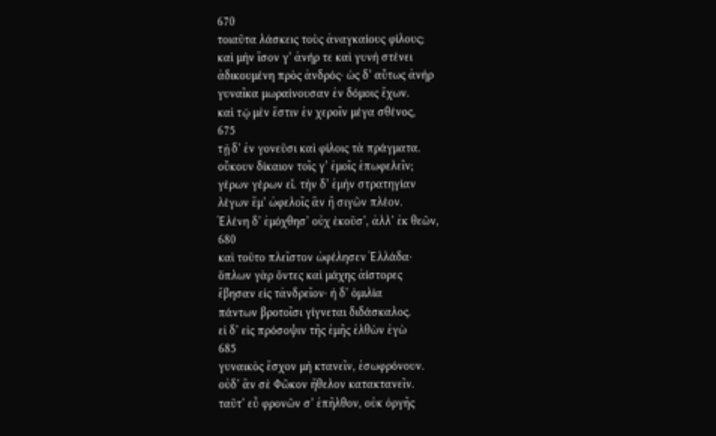670
τοιαῦτα λάσκεις τοὺς ἀναγκαίους φίλους;
καὶ μὴν ἴσον γ’ ἀνήρ τε καὶ γυνὴ στένει
ἀδικουμένη πρὸς ἀνδρός· ὡς δ’ αὔτως ἀνὴρ
γυναῖκα μωραίνουσαν ἐν δόμοις ἔχων.
καὶ τῷ μὲν ἔστιν ἐν χεροῖν μέγα σθένος,
675
τῇ δ’ ἐν γονεῦσι καὶ φίλοις τὰ πράγματα.
οὔκουν δίκαιον τοῖς γ’ ἐμοῖς ἐπωφελεῖν;
γέρων γέρων εἶ. τὴν δ’ ἐμὴν στρατηγίαν
λέγων ἔμ’ ὠφελοῖς ἂν ἢ σιγῶν πλέον.
Ἑλένη δ’ ἐμόχθησ’ οὐχ ἑκοῦσ’, ἀλλ’ ἐκ θεῶν,
680
καὶ τοῦτο πλεῖστον ὠφέλησεν Ἑλλάδα·
ὅπλων γὰρ ὄντες καὶ μάχης ἀίστορες
ἔβησαν εἰς τἀνδρεῖον· ἡ δ’ ὁμιλία
πάντων βροτοῖσι γίγνεται διδάσκαλος.
εἰ δ’ εἰς πρόσοψιν τῆς ἐμῆς ἐλθὼν ἐγὼ
685
γυναικὸς ἔσχον μὴ κτανεῖν, ἐσωφρόνουν.
οὐδ’ ἂν σὲ Φῶκον ἤθελον κατακτανεῖν.
ταῦτ’ εὖ φρονῶν σ’ ἐπῆλθον, οὐκ ὀργῆς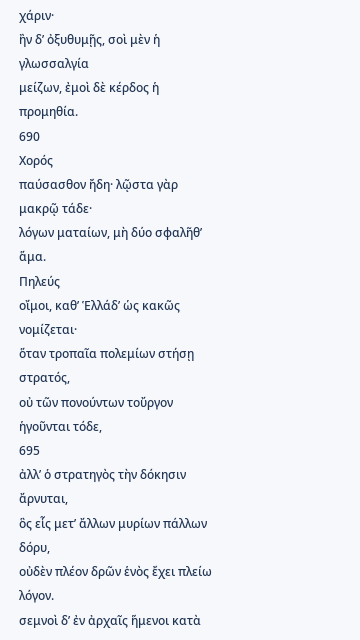χάριν·
ἢν δ’ ὀξυθυμῇς, σοὶ μὲν ἡ γλωσσαλγία
μείζων, ἐμοὶ δὲ κέρδος ἡ προμηθία.
690
Χορός
παύσασθον ἤδη· λῷστα γὰρ μακρῷ τάδε·
λόγων ματαίων, μὴ δύο σφαλῆθ’ ἅμα.
Πηλεύς
οἴμοι, καθ’ Ἑλλάδ’ ὡς κακῶς νομίζεται·
ὅταν τροπαῖα πολεμίων στήσῃ στρατός,
οὐ τῶν πονούντων τοὔργον ἡγοῦνται τόδε,
695
ἀλλ’ ὁ στρατηγὸς τὴν δόκησιν ἄρνυται,
ὃς εἷς μετ’ ἄλλων μυρίων πάλλων δόρυ,
οὐδὲν πλέον δρῶν ἑνὸς ἔχει πλείω λόγον.
σεμνοὶ δ’ ἐν ἀρχαῖς ἥμενοι κατὰ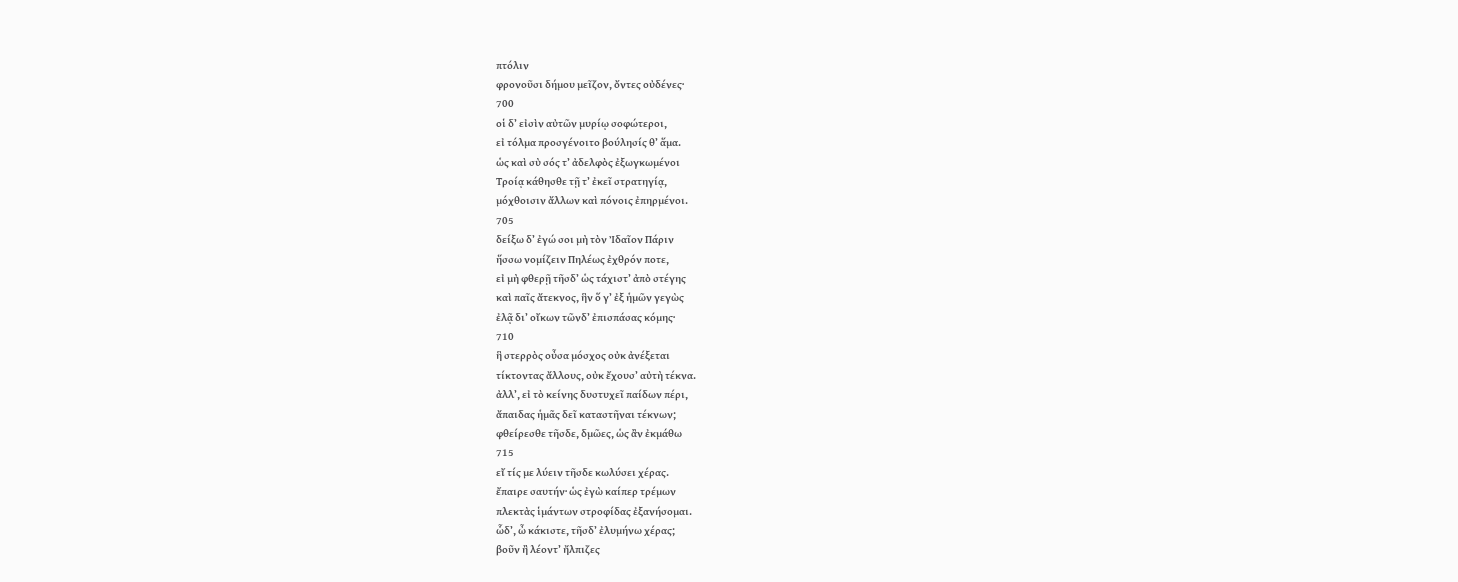πτόλιν
φρονοῦσι δήμου μεῖζον, ὄντες οὐδένες·
700
οἱ δ’ εἰσὶν αὐτῶν μυρίῳ σοφώτεροι,
εἰ τόλμα προσγένοιτο βούλησίς θ’ ἅμα.
ὡς καὶ σὺ σός τ’ ἀδελφὸς ἐξωγκωμένοι
Τροίᾳ κάθησθε τῇ τ’ ἐκεῖ στρατηγίᾳ,
μόχθοισιν ἄλλων καὶ πόνοις ἐπηρμένοι.
705
δείξω δ’ ἐγώ σοι μὴ τὸν Ἰδαῖον Πάριν
ἥσσω νομίζειν Πηλέως ἐχθρόν ποτε,
εἰ μὴ φθερῇ τῆσδ’ ὡς τάχιστ’ ἀπὸ στέγης
καὶ παῖς ἄτεκνος, ἣν ὅ γ’ ἐξ ἡμῶν γεγὼς
ἐλᾷ δι’ οἴκων τῶνδ’ ἐπισπάσας κόμης·
710
ἣ στερρὸς οὖσα μόσχος οὐκ ἀνέξεται
τίκτοντας ἄλλους, οὐκ ἔχουσ’ αὐτὴ τέκνα.
ἀλλ’, εἰ τὸ κείνης δυστυχεῖ παίδων πέρι,
ἄπαιδας ἡμᾶς δεῖ καταστῆναι τέκνων;
φθείρεσθε τῆσδε, δμῶες, ὡς ἂν ἐκμάθω
715
εἴ τίς με λύειν τῆσδε κωλύσει χέρας.
ἔπαιρε σαυτήν· ὡς ἐγὼ καίπερ τρέμων
πλεκτὰς ἱμάντων στροφίδας ἐξανήσομαι.
ὧδ’, ὦ κάκιστε, τῆσδ’ ἐλυμήνω χέρας;
βοῦν ἢ λέοντ’ ἤλπιζες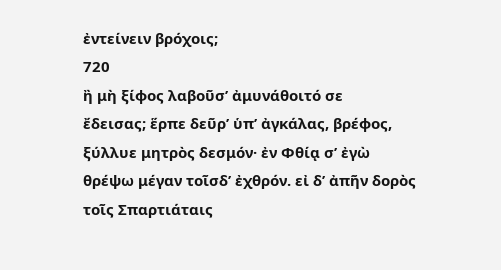ἐντείνειν βρόχοις;
720
ἢ μὴ ξίφος λαβοῦσ’ ἀμυνάθοιτό σε
ἔδεισας; ἕρπε δεῦρ’ ὑπ’ ἀγκάλας, βρέφος,
ξύλλυε μητρὸς δεσμόν· ἐν Φθίᾳ σ’ ἐγὼ
θρέψω μέγαν τοῖσδ’ ἐχθρόν. εἰ δ’ ἀπῆν δορὸς
τοῖς Σπαρτιάταις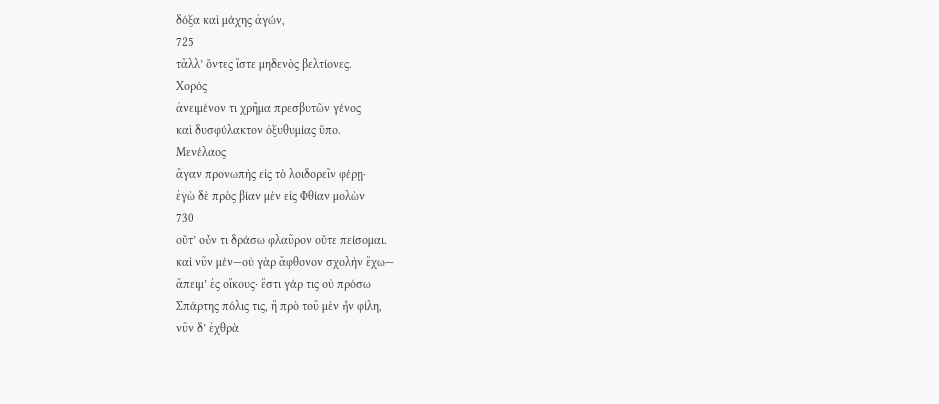δόξα καὶ μάχης ἀγών,
725
τἄλλ’ ὄντες ἴστε μηδενὸς βελτίονες.
Χορός
ἀνειμένον τι χρῆμα πρεσβυτῶν γένος
καὶ δυσφύλακτον ὀξυθυμίας ὕπο.
Μενέλαος
ἄγαν προνωπὴς εἰς τὸ λοιδορεῖν φέρῃ·
ἐγὼ δὲ πρὸς βίαν μὲν εἰς Φθίαν μολὼν
730
οὔτ’ οὖν τι δράσω φλαῦρον οὔτε πείσομαι.
καὶ νῦν μέν—οὐ γὰρ ἄφθονον σχολὴν ἔχω—
ἄπειμ’ ἐς οἴκους· ἔστι γάρ τις οὐ πρόσω
Σπάρτης πόλις τις, ἣ πρὸ τοῦ μὲν ἦν φίλη,
νῦν δ’ ἐχθρὰ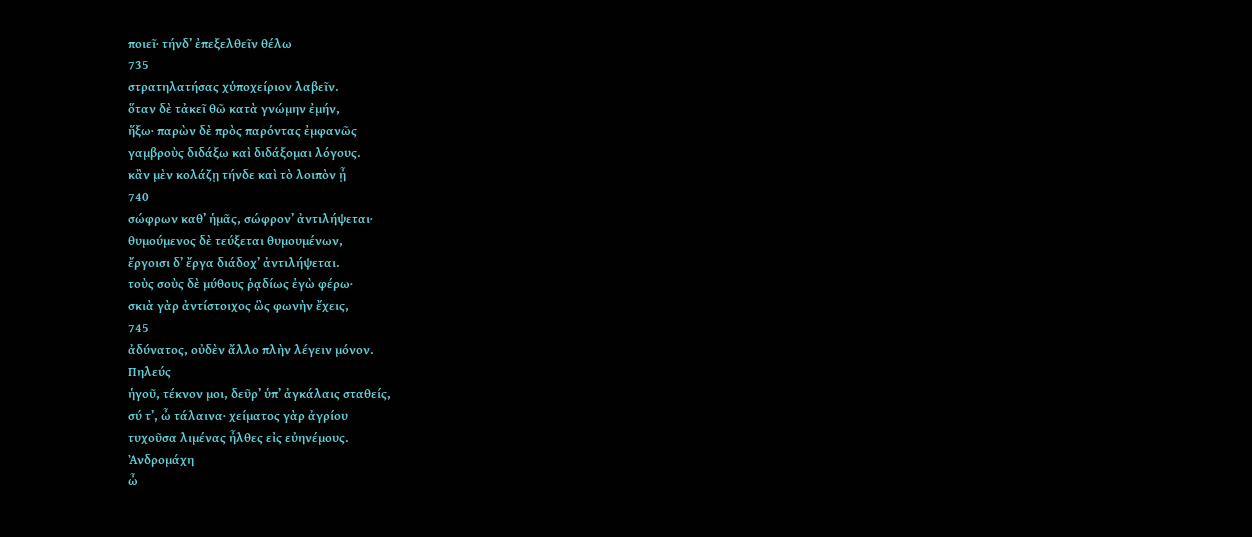ποιεῖ· τήνδ’ ἐπεξελθεῖν θέλω
735
στρατηλατήσας χὑποχείριον λαβεῖν.
ὅταν δὲ τἀκεῖ θῶ κατὰ γνώμην ἐμήν,
ἥξω· παρὼν δὲ πρὸς παρόντας ἐμφανῶς
γαμβροὺς διδάξω καὶ διδάξομαι λόγους.
κἂν μὲν κολάζῃ τήνδε καὶ τὸ λοιπὸν ᾖ
740
σώφρων καθ’ ἡμᾶς, σώφρον’ ἀντιλήψεται·
θυμούμενος δὲ τεύξεται θυμουμένων,
ἔργοισι δ’ ἔργα διάδοχ’ ἀντιλήψεται.
τοὺς σοὺς δὲ μύθους ῥᾳδίως ἐγὼ φέρω·
σκιὰ γὰρ ἀντίστοιχος ὣς φωνὴν ἔχεις,
745
ἀδύνατος, οὐδὲν ἄλλο πλὴν λέγειν μόνον.
Πηλεύς
ἡγοῦ, τέκνον μοι, δεῦρ’ ὑπ’ ἀγκάλαις σταθείς,
σύ τ’, ὦ τάλαινα· χείματος γὰρ ἀγρίου
τυχοῦσα λιμένας ἦλθες εἰς εὐηνέμους.
Ἀνδρομάχη
ὦ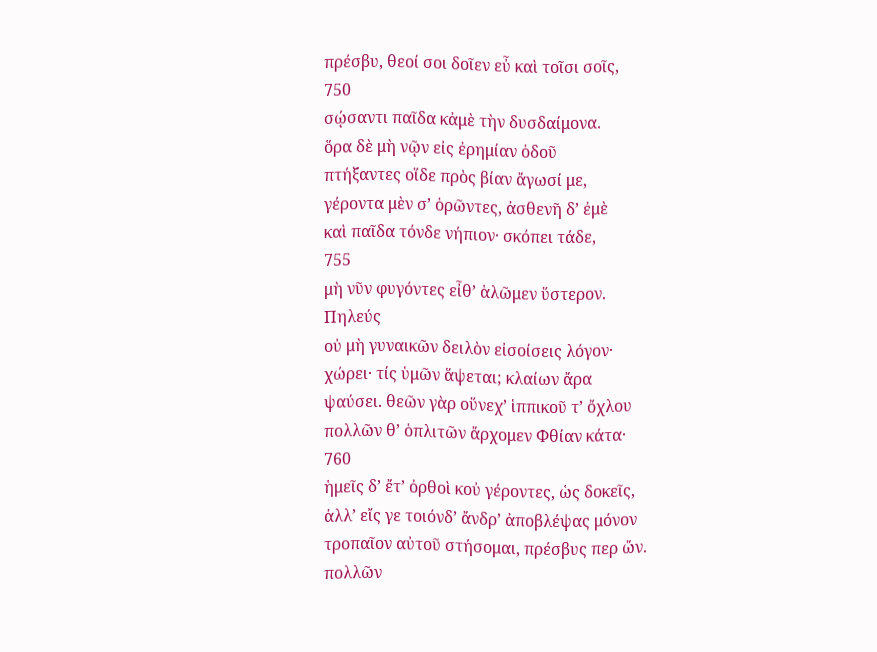πρέσβυ, θεοί σοι δοῖεν εὖ καὶ τοῖσι σοῖς,
750
σῴσαντι παῖδα κἀμὲ τὴν δυσδαίμονα.
ὅρα δὲ μὴ νῷν εἰς ἐρημίαν ὁδοῦ
πτήξαντες οἵδε πρὸς βίαν ἄγωσί με,
γέροντα μὲν σ’ ὁρῶντες, ἀσθενῆ δ’ ἐμὲ
καὶ παῖδα τόνδε νήπιον· σκόπει τάδε,
755
μὴ νῦν φυγόντες εἶθ’ ἁλῶμεν ὕστερον.
Πηλεύς
οὐ μὴ γυναικῶν δειλὸν εἰσοίσεις λόγον·
χώρει· τίς ὑμῶν ἅψεται; κλαίων ἄρα
ψαύσει. θεῶν γὰρ οὕνεχ’ ἱππικοῦ τ’ ὄχλου
πολλῶν θ’ ὁπλιτῶν ἄρχομεν Φθίαν κάτα·
760
ἡμεῖς δ’ ἔτ’ ὀρθοὶ κοὐ γέροντες, ὡς δοκεῖς,
ἀλλ’ εἴς γε τοιόνδ’ ἄνδρ’ ἀποβλέψας μόνον
τροπαῖον αὐτοῦ στήσομαι, πρέσβυς περ ὤν.
πολλῶν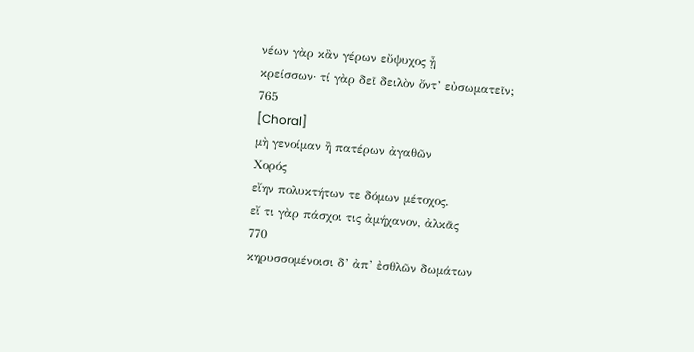νέων γὰρ κἂν γέρων εὔψυχος ᾖ
κρείσσων· τί γὰρ δεῖ δειλὸν ὄντ’ εὐσωματεῖν;
765
[Choral]
μὴ γενοίμαν ἢ πατέρων ἀγαθῶν
Χορός
εἴην πολυκτήτων τε δόμων μέτοχος.
εἴ τι γὰρ πάσχοι τις ἀμήχανον, ἀλκᾶς
770
κηρυσσομένοισι δ’ ἀπ’ ἐσθλῶν δωμάτων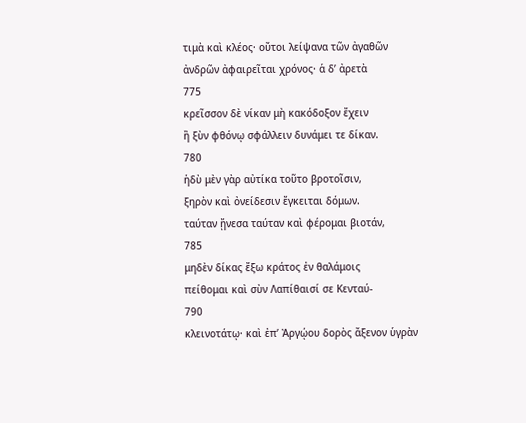τιμὰ καὶ κλέος· οὔτοι λείψανα τῶν ἀγαθῶν
ἀνδρῶν ἀφαιρεῖται χρόνος· ἁ δ’ ἀρετὰ
775
κρεῖσσον δὲ νίκαν μὴ κακόδοξον ἔχειν
ἢ ξὺν φθόνῳ σφάλλειν δυνάμει τε δίκαν.
780
ἡδὺ μὲν γὰρ αὐτίκα τοῦτο βροτοῖσιν,
ξηρὸν καὶ ὀνείδεσιν ἔγκειται δόμων.
ταύταν ᾔνεσα ταύταν καὶ φέρομαι βιοτάν,
785
μηδὲν δίκας ἔξω κράτος ἐν θαλάμοις
πείθομαι καὶ σὺν Λαπίθαισί σε Κενταύ-
790
κλεινοτάτῳ· καὶ ἐπ’ Ἀργῴου δορὸς ἄξενον ὑγρὰν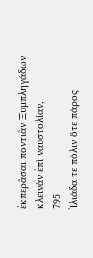ἐκπερᾶσαι ποντιᾶν Ξυμπληγάδων
κλεινὰν ἐπὶ ναυστολίαν,
795
Ἰλιάδα τε πόλιν ὅτε πάρος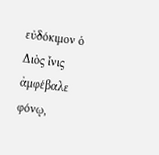εὐδόκιμον ὁ Διὸς ἶνις ἀμφέβαλε φόνῳ,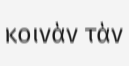κοινὰν τὰν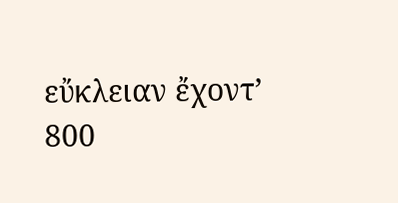εὔκλειαν ἔχοντ’
800